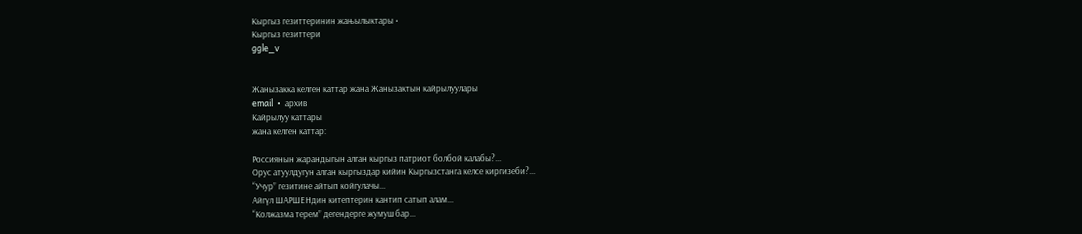Кыргыз гезиттеринин жањылыктары •
Кыргыз гезиттери
ggle_v


Жанызакка келген каттар жана Жанызактын кайрылуулары
email  •  архив
Кайрылуу каттары
жана келген каттар:

Россиянын жарандыгын алган кыргыз патриот болбой калабы?...
Орус атуулдугун алган кыргыздар кийин Кыргызстанга келсе киргизеби?...
“Учур” гезитине айтып койгулачы...
Айгүл ШАРШЕНдин китептерин кантип сатып алам...
“Колжазма терем” дегендерге жумуш бар...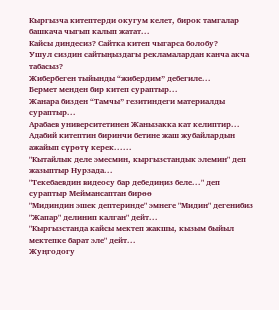Кыргызча китептерди окугум келет, бирок тамгалар башкача чыгып калып жатат...
Кайсы диндесиз? Сайтка китеп чыгарса болобу?
Ушул сиздин сайтыңыздагы рекламалардан канча акча табасыз?
Жибербеген тыйынды “жибердим” дебегиле...
Бермет менден бир китеп сураптыр...
Жанара бизден “Тамчы” гезитиндеги материалды сураптыр...
Арабаев университетинен Жанызакка кат келиптир...
Адабий китептин биринчи бетине жаш жубайлардын ажайып сүрөтү керек......
"Кытайлык деле эмесмин, кыргызстандык элемин" деп жазыптыр Нурзада...
"Текебаевдин видеосу бар дебедиңиз беле..." деп сураптыр Меймансаптан бирөө
"Мидиндин эшек дептеринде" эмнеге "Мидин" дегенибиз "Жапар" делинип калган" дейт...
"Кыргызстанда кайсы мектеп жакшы, кызым быйыл мектепке барат эле" дейт...
Жуңгодогу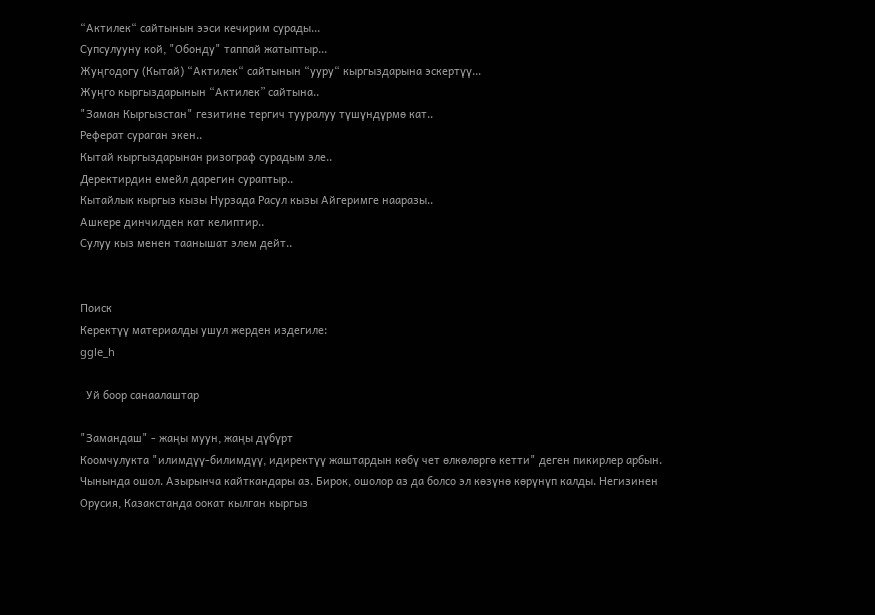“Актилек“ сайтынын ээси кечирим сурады...
Супсулууну кой, "Обонду" таппай жатыптыр...
Жуңгодогу (Кытай) “Актилек“ сайтынын “ууру“ кыргыздарына эскертүү...
Жуңго кыргыздарынын “Актилек” сайтына..
"Заман Кыргызстан" гезитине тергич тууралуу түшүндүрмө кат..
Реферат сураган экен..
Кытай кыргыздарынан ризограф сурадым эле..
Деректирдин емейл дарегин сураптыр..
Кытайлык кыргыз кызы Нурзада Расул кызы Айгеримге нааразы..
Ашкере динчилден кат келиптир..
Сулуу кыз менен таанышат элем дейт..


Поиск
Керектүү материалды ушул жерден издегиле:
ggle_h

  Уй боор санаалаштар

"Замандаш" - жаңы муун, жаңы дүбүрт
Коомчулукта "илимдүү-билимдүү, идиректүү жаштардын көбү чет өлкөлөргө кетти" деген пикирлер арбын. Чынында ошол. Азырынча кайткандары аз. Бирок, ошолор аз да болсо эл көзүнө көрүнүп калды. Негизинен Орусия, Казакстанда оокат кылган кыргыз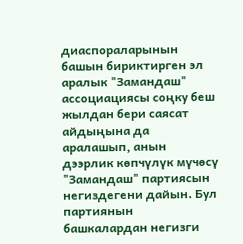диаспораларынын башын бириктирген эл аралык "Замандаш" ассоциациясы соңку беш жылдан бери саясат айдыңына да аралашып, анын дээрлик көпчүлүк мүчөсү "Замандаш" партиясын негиздегени дайын. Бул партиянын башкалардан негизги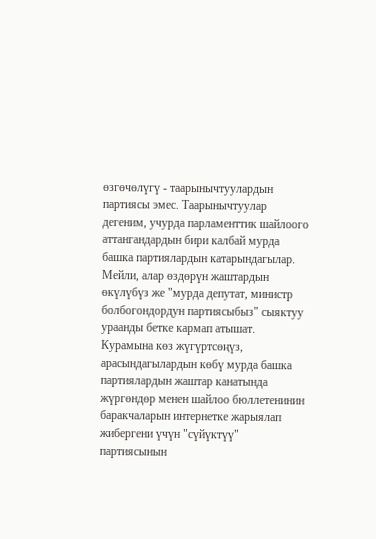өзгөчөлүгү - таарынычтуулардын партиясы эмес. Таарынычтуулар дегеним, учурда парламенттик шайлоого аттангандардын бири калбай мурда башка партиялардын катарындагылар. Мейли, алар өздөрүн жаштардын өкүлүбүз же "мурда депутат, министр болбогондордун партиясыбыз" сыяктуу ураанды бетке кармап атышат. Курамына көз жүгүртсөңүз, арасындагылардын көбү мурда башка партиялардын жаштар канатында жүргөндөр менен шайлоо бюллетенинин баракчаларын интернетке жарыялап жибергени үчүн "сүйүктүү" партиясынын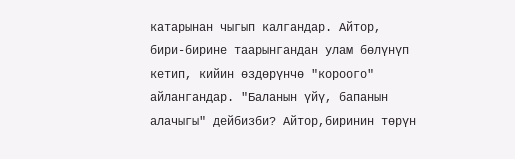катарынан чыгып калгандар. Айтор, бири-бирине таарынгандан улам бөлүнүп кетип, кийин өздөрүнчө "короого" айлангандар. "Баланын үйү, бапанын алачыгы" дейбизби? Айтор,биринин төрүн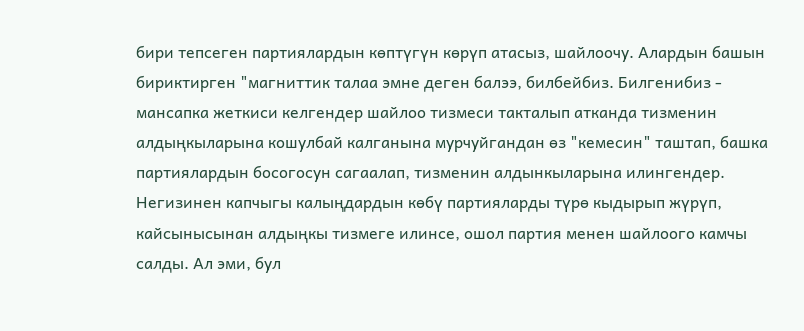бири тепсеген партиялардын көптүгүн көрүп атасыз, шайлоочу. Алардын башын бириктирген "магниттик талаа эмне деген балээ, билбейбиз. Билгенибиз - мансапка жеткиси келгендер шайлоо тизмеси такталып атканда тизменин алдыңкыларына кошулбай калганына мурчуйгандан өз "кемесин" таштап, башка партиялардын босогосун сагаалап, тизменин алдынкыларына илингендер. Негизинен капчыгы калыңдардын көбү партияларды түрө кыдырып жүрүп, кайсынысынан алдыңкы тизмеге илинсе, ошол партия менен шайлоого камчы салды. Ал эми, бул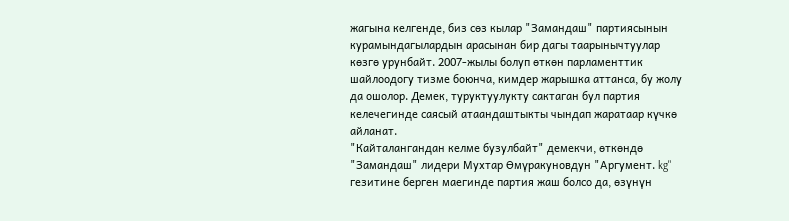жагына келгенде, биз сөз кылар "Замандаш" партиясынын курамындагылардын арасынан бир дагы таарынычтуулар көзгө урунбайт. 2007-жылы болуп өткөн парламенттик шайлоодогу тизме боюнча, кимдер жарышка аттанса, бу жолу да ошолор. Демек, туруктуулукту сактаган бул партия келечегинде саясый атаандаштыкты чындап жаратаар күчкө айланат.
"Кайталангандан келме бузулбайт" демекчи, өткөндө "Замандаш" лидери Мухтар Өмүракуновдун "Аргумент. kg" гезитине берген маегинде партия жаш болсо да, өзүнүн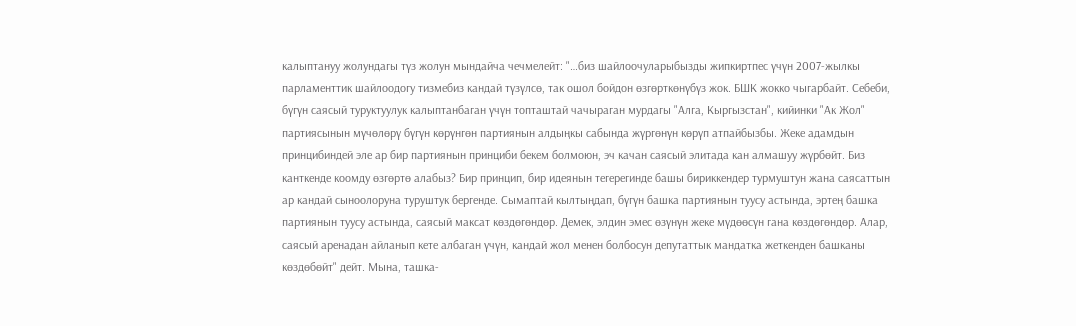калыптануу жолундагы түз жолун мындайча чечмелейт: "…биз шайлоочуларыбызды жипкиртпес үчүн 2007-жылкы парламенттик шайлоодогу тизмебиз кандай түзүлсө, так ошол бойдон өзгөрткөнүбүз жок. БШК жокко чыгарбайт. Себеби, бүгүн саясый туруктуулук калыптанбаган үчүн топташтай чачыраган мурдагы "Алга, Кыргызстан", кийинки "Ак Жол" партиясынын мүчөлөрү бүгүн көрүнгөн партиянын алдыңкы сабында жүргөнүн көрүп атпайбызбы. Жеке адамдын принцибиндей эле ар бир партиянын принциби бекем болмоюн, эч качан саясый элитада кан алмашуу жүрбөйт. Биз канткенде коомду өзгөртө алабыз? Бир принцип, бир идеянын тегерегинде башы бириккендер турмуштун жана саясаттын ар кандай сыноолоруна туруштук бергенде. Сымаптай кылтыңдап, бүгүн башка партиянын туусу астында, эртең башка партиянын туусу астында, саясый максат көздөгөндөр. Демек, элдин эмес өзүнүн жеке мүдөөсүн гана көздөгөндөр. Алар, саясый аренадан айланып кете албаган үчүн, кандай жол менен болбосун депутаттык мандатка жеткенден башканы көздөбөйт" дейт. Мына, ташка-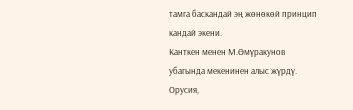тамга баскандай эң жөнөкөй принцип кандай экени.
Канткен менен М.Өмүракунов убагында мекенинен алыс жүрдү. Орусия,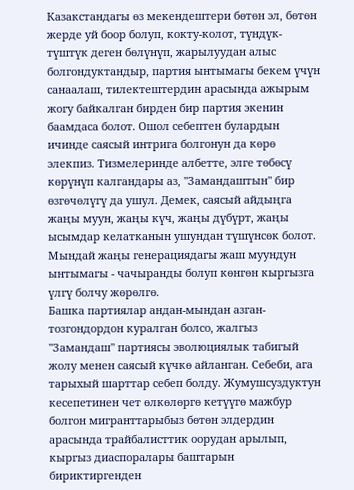Казакстандагы өз мекендештери бөтөн эл, бөтөн жерде уй боор болуп, кокту-колот, түндүк-түштүк деген бөлүнүп, жарылуудан алыс болгондуктандыр, партия ынтымагы бекем үчүн санаалаш, тилектештердин арасында ажырым жогу байкалган бирден бир партия экенин баамдаса болот. Ошол себептен булардын ичинде саясый интрига болгонун да көрө элекпиз. Тизмелеринде албетте, элге төбөсү көрүнүп калгандары аз, "Замандаштын" бир өзгөчөлүгү да ушул. Демек, саясый айдыңга жаңы муун, жаңы күч, жаңы дүбүрт, жаңы ысымдар келатканын ушундан түшүнсөк болот. Мындай жаңы генерациядагы жаш муундун ынтымагы - чачыранды болуп көнгөн кыргызга үлгү болчу жөрөлгө.
Башка партиялар андан-мындан азган-тозгондордон куралган болсо, жалгыз "Замандаш" партиясы эволюциялык табигый жолу менен саясый күчкө айланган. Себеби, ага тарыхый шарттар себеп болду. Жумушсуздуктун кесепетинен чет өлкөлөргө кетүүгө мажбур болгон мигранттарыбыз бөтөн элдердин арасында трайбалисттик оорудан арылып, кыргыз диаспоралары баштарын бириктиргенден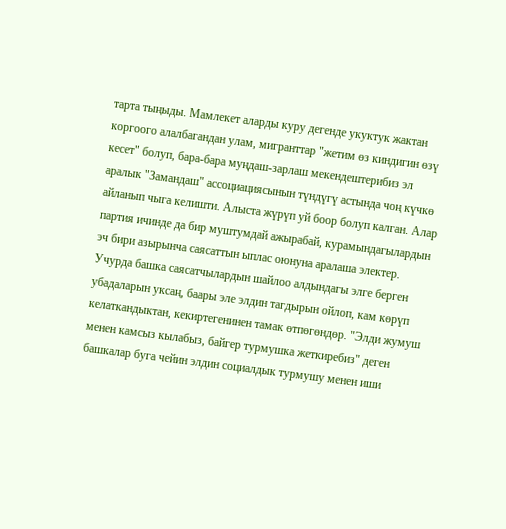тарта тыңыды. Мамлекет аларды куру дегенде укуктук жактан коргоого алалбагандан улам, мигранттар "жетим өз киндигин өзү кесет" болуп, бара-бара муңдаш-зарлаш мекендештерибиз эл аралык "Замандаш" ассоциациясынын түндүгү астында чоң күчкө айланып чыга келишти. Алыста жүрүп уй боор болуп калган. Алар партия ичинде да бир муштумдай ажырабай, курамындагылардын эч бири азырынча саясаттын ыплас оюнуна аралаша электер.
Учурда башка саясатчылардын шайлоо алдындагы элге берген убадаларын уксаң, баары эле элдин тагдырын ойлоп, кам көрүп келаткандыктан, кекиртегенинен тамак өтпөгөндөр. "Элди жумуш менен камсыз кылабыз, байгер турмушка жеткиребиз" деген башкалар буга чейин элдин социалдык турмушу менен иши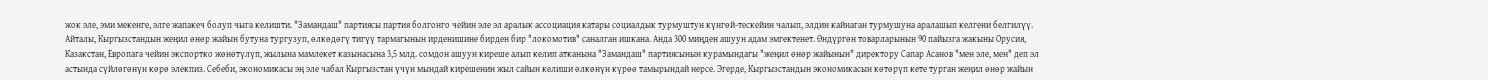жок эле, эми мекенге, элге жапакеч болуп чыга келишти. "Замандаш" партиясы партия болгонго чейин эле эл аралык ассоциация катары социалдык турмуштун күнгөй-тескейин чалып, элдин кайнаган турмушуна аралашып келгени белгилүү. Айталы, Кыргызстандын жеңил өнөр жайын бутуна тургузуп, өлкөдөгү тигүү тармагынын ирденишине бирден бир "локомотив" саналган ишкана. Анда 300 миңден ашуун адам эмгектенет. Өндүргөн товарларынын 90 пайызга жакыны Орусия, Казакстан, Европага чейин экспортко жөнөтүлүп, жылына мамлекет казынасына 3,5 млд. сомдон ашуун киреше алып келип атканына "Замандаш" партиясынын курамындагы "жеңил өнөр жайынын" директору Сапар Асанов "мен эле, мен" деп эл астында сүйлөгөнүн көрө элекпиз. Себеби, экономикасы эң эле чабал Кыргызстан үчүн мындай кирешенин жыл сайын келиши өлкөнүн күрөө тамырындай нерсе. Эгерде, Кыргызстандын экономикасын көтөрүп кете турган жеңил өнөр жайын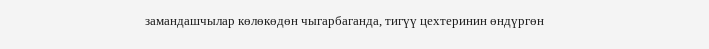замандашчылар көлөкөдөн чыгарбаганда, тигүү цехтеринин өндүргөн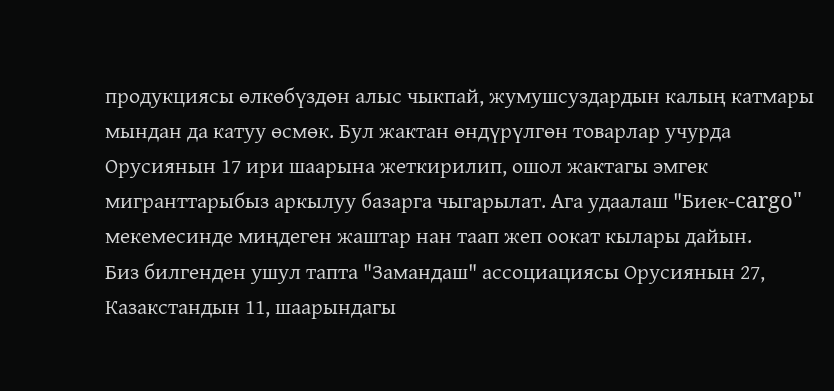продукциясы өлкөбүздөн алыс чыкпай, жумушсуздардын калың катмары мындан да катуу өсмөк. Бул жактан өндүрүлгөн товарлар учурда Орусиянын 17 ири шаарына жеткирилип, ошол жактагы эмгек мигранттарыбыз аркылуу базарга чыгарылат. Ага удаалаш "Биек-cargo" мекемесинде миңдеген жаштар нан таап жеп оокат кылары дайын.
Биз билгенден ушул тапта "Замандаш" ассоциациясы Орусиянын 27, Казакстандын 11, шаарындагы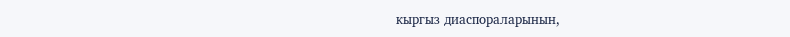кыргыз диаспораларынын,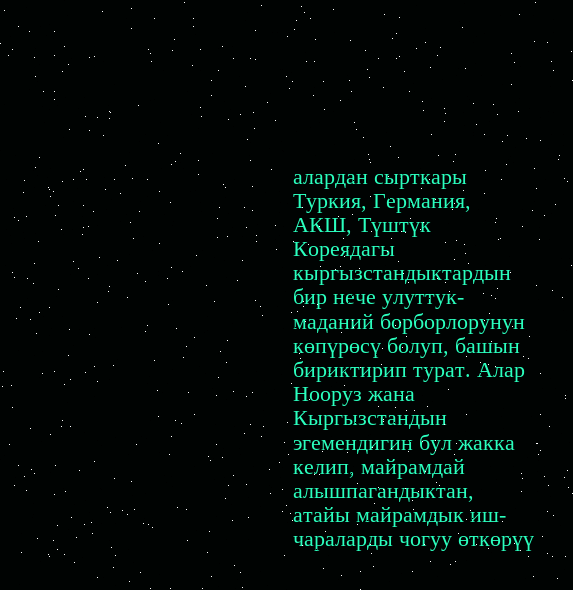алардан сырткары Туркия, Германия, АКШ, Түштүк Кореядагы кыргызстандыктардын бир нече улуттук-маданий борборлорунун көпүрөсү болуп, башын бириктирип турат. Алар Нооруз жана Кыргызстандын эгемендигин бул жакка келип, майрамдай алышпагандыктан, атайы майрамдык иш-чараларды чогуу өткөрүү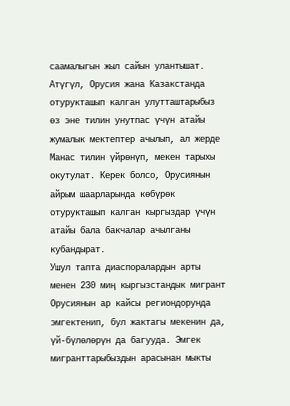саамалыгын жыл сайын улантышат. Атүгүл, Орусия жана Казакстанда отурукташып калган улутташтарыбыз өз эне тилин унутпас үчүн атайы жумалык мектептер ачылып, ал жерде Манас тилин үйрөнүп, мекен тарыхы окутулат. Керек болсо, Орусиянын айрым шаарларында көбүрөк отурукташып калган кыргыздар үчүн атайы бала бакчалар ачылганы кубандырат.
Ушул тапта диаспоралардын арты менен 230 миң кыргызстандык мигрант Орусиянын ар кайсы региондорунда эмгектенип, бул жактагы мекенин да, үй-бүлөлөрүн да багууда. Эмгек мигранттарыбыздын арасынан мыкты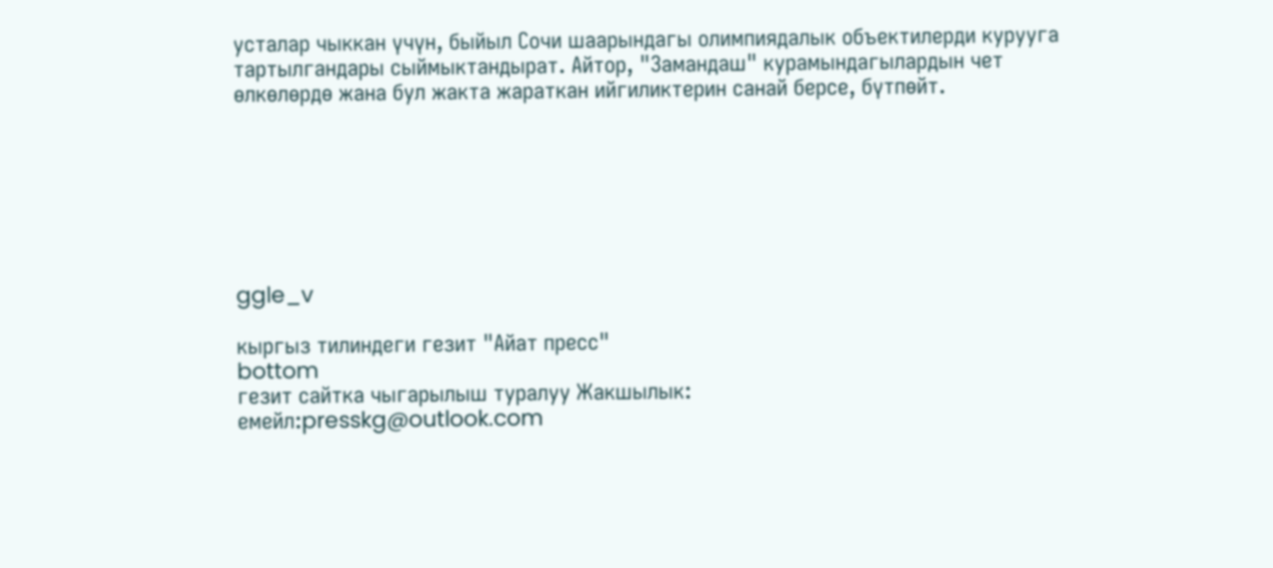усталар чыккан үчүн, быйыл Сочи шаарындагы олимпиядалык объектилерди курууга тартылгандары сыймыктандырат. Айтор, "Замандаш" курамындагылардын чет өлкөлөрдө жана бул жакта жараткан ийгиликтерин санай берсе, бүтпөйт.







ggle_v

кыргыз тилиндеги гезит "Айат пресс"
bottom
гезит сайтка чыгарылыш туралуу Жакшылык:
емейл:presskg@outlook.com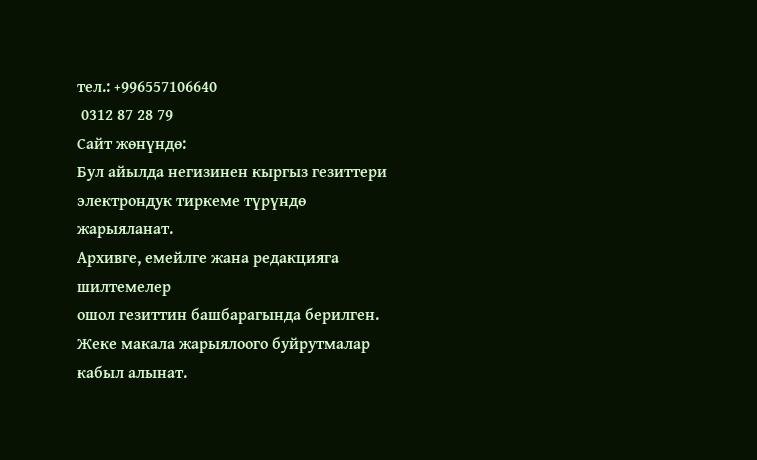тел.: +996557106640
 0312 87 28 79
Сайт жөнүндө:
Бул айылда негизинен кыргыз гезиттери
электрондук тиркеме түрүндө жарыяланат.
Архивге, емейлге жана редакцияга шилтемелер
ошол гезиттин башбарагында берилген.
Жеке макала жарыялоого буйрутмалар кабыл алынат.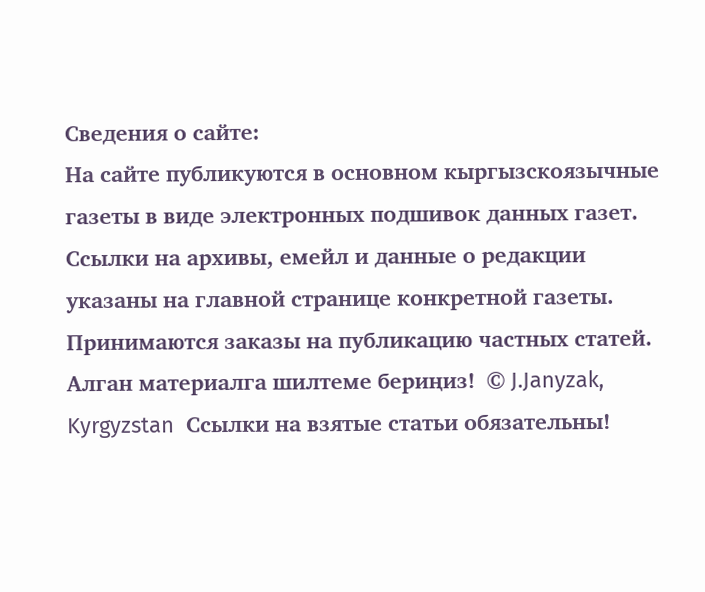Сведения о сайте:
На сайте публикуются в основном кыргызскоязычные газеты в виде электронных подшивок данных газет.
Ссылки на архивы, емейл и данные о редакции
указаны на главной странице конкретной газеты.
Принимаются заказы на публикацию частных статей.
Алган материалга шилтеме бериңиз!  © J.Janyzak, Kyrgyzstan  Ссылки на взятые статьи обязательны!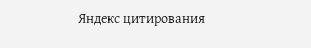Яндекс цитирования